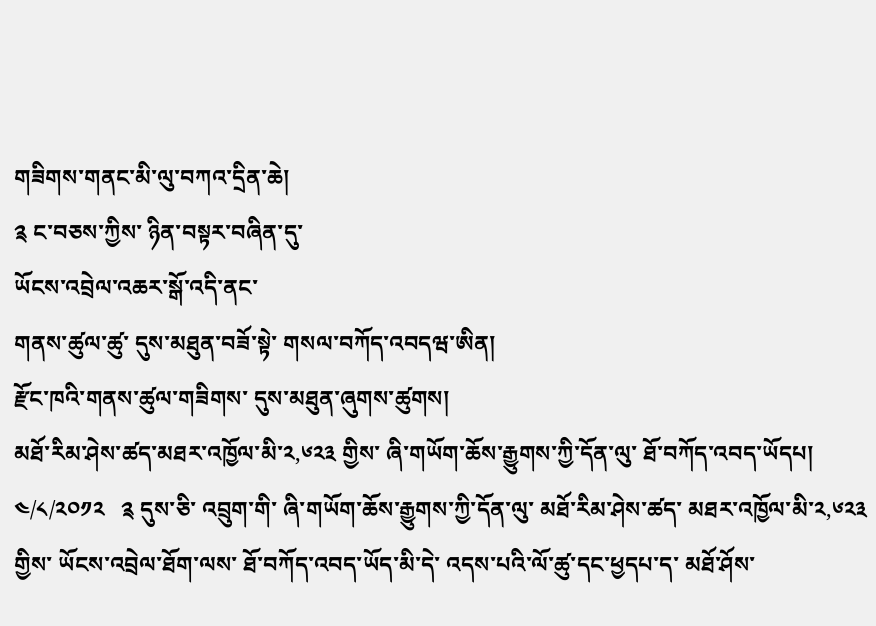གཟིགས་གནང་མི་ལུ་བཀའ་དྲིན་ཆེ།
༉ ང་བཅས་ཀྱིས་ ཉིན་བསྟར་བཞིན་དུ་
ཡོངས་འབྲེལ་འཆར་སྒོ་འདི་ནང་
གནས་ཚུལ་ཚུ་ དུས་མཐུན་བཟོ་སྟེ་ གསལ་བཀོད་འབདཝ་ཨིན།
རྫོང་ཁའི་གནས་ཚུལ་གཟིགས་ དུས་མཐུན་ཞུགས་ཚུགས།
མཐོ་རིམ་ཤེས་ཚད་མཐར་འཁྱོལ་མི་༢,༦༢༣ གྱིས་ ཞི་གཡོག་ཆོས་རྒྱུགས་ཀྱི་དོན་ལུ་ ཐོ་བཀོད་འབད་ཡོདཔ།
༤/༨/༢༠༡༢   ༉ དུས་ཅི་ འབྲུག་གི་ ཞི་གཡོག་ཆོས་རྒྱུགས་ཀྱི་དོན་ལུ་ མཐོ་རིམ་ཤེས་ཚད་ མཐར་འཁྱོལ་མི་༢,༦༢༣ གྱིས་ ཡོངས་འབྲེལ་ཐོག་ལས་ ཐོ་བཀོད་འབད་ཡོད་མི་དེ་ འདས་པའི་ལོ་ཚུ་དང་ཕྱདཔ་ད་ མཐོ་ཤོས་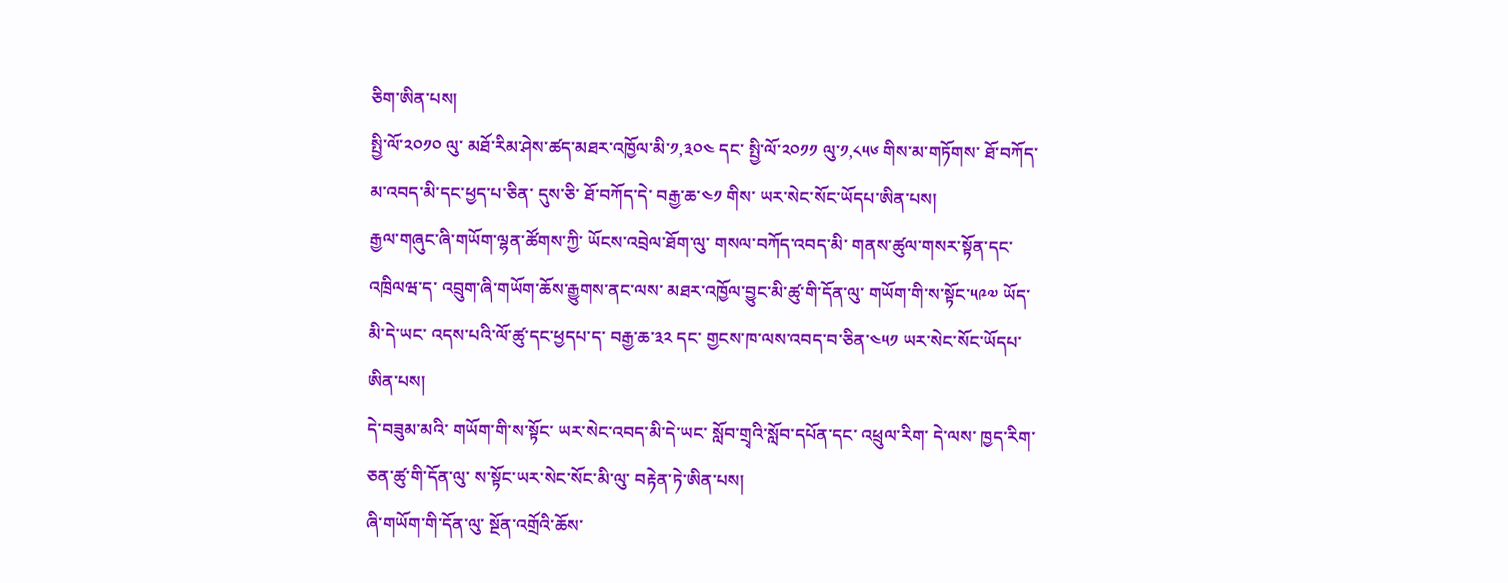ཅིག་ཨིན་པས།
སྤྱི་ལོ་༢༠༡༠ ལུ་ མཐོ་རིམ་ཤེས་ཚད་མཐར་འཁྱོལ་མི་༡,༣༠༤ དང་ སྤྱི་ལོ་༢༠༡༡ ལུ་༡,༨༥༦ གིས་མ་གཏོགས་ ཐོ་བཀོད་མ་འབད་མི་དང་ཕྱད་པ་ཅིན་ དུས་ཅི་ ཐོ་བཀོད་དེ་ བརྒྱ་ཆ་༤༡ གིས་ ཡར་སེང་སོང་ཡོདཔ་ཨིན་པས།
རྒྱལ་གཞུང་ཞི་གཡོག་ལྷན་ཚོགས་ཀྱི་ ཡོངས་འབྲེལ་ཐོག་ལུ་ གསལ་བཀོད་འབད་མི་ གནས་ཚུལ་གསར་སྟོན་དང་འཁྲིལཝ་ད་ འབྲུག་ཞི་གཡོག་ཆོས་རྒྱུགས་ནང་ལས་ མཐར་འཁྱོལ་བྱུང་མི་ཚུ་གི་དོན་ལུ་ གཡོག་གི་ས་སྟོང་༥༩༧ ཡོད་མི་དེ་ཡང་ འདས་པའི་ལོ་ཚུ་དང་ཕྱདཔ་ད་ བརྒྱ་ཆ་༣༢ དང་ གྱངས་ཁ་ལས་འབད་བ་ཅིན་༤༥༡ ཡར་སེང་སོང་ཡོདཔ་ཨིན་པས།
དེ་བཟུམ་མའི་ གཡོག་གི་ས་སྟོང་ ཡར་སེང་འབད་མི་དེ་ཡང་ སློབ་གྲྭའི་སློབ་དཔོན་དང་ འཕྲུལ་རིག་ དེ་ལས་ ཁྱད་རིག་ཅན་ཚུ་གི་དོན་ལུ་ ས་སྟོང་ཡར་སེང་སོང་མི་ལུ་ བརྟེན་ཏེ་ཨིན་པས།
ཞི་གཡོག་གི་དོན་ལུ་ སྔོན་འགྲོའི་ཆོས་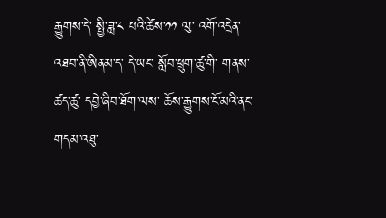རྒྱུགས་དེ་ སྤྱི་ཟླ་༨ པའི་ཚེས་༡༡ ལུ་ འགོ་འདྲེན་འཐབ་ནི་ཨིནམ་ད་ དེ་ཡང་ སློབ་ཕྲུག་ཚུ་གི་ གནས་ཚད་ཚུ་ དབྱེ་ཞིབ་ཐོག་ལས་ ཆོས་རྒྱུགས་ངོ་མའི་ནང་ གདམ་འཐུ་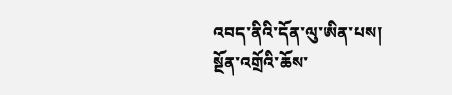འབད་ནིའི་དོན་ལུ་ཨིན་པས།
སྔོན་འགྲོའི་ཆོས་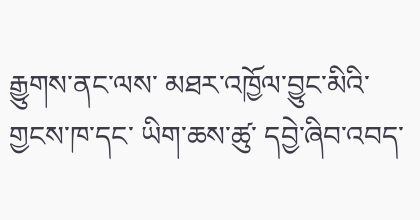རྒྱུགས་ནང་ལས་ མཐར་འཁྱོལ་བྱུང་མིའི་ གྱངས་ཁ་དང་ ཡིག་ཆས་ཚུ་ དབྱེ་ཞིབ་འབད་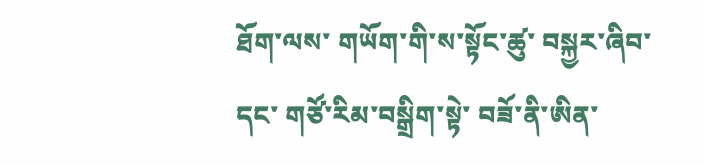ཐོག་ལས་ གཡོག་གི་ས་སྟོང་ཚུ་ བསྐྱར་ཞིབ་དང་ གཙོ་རིམ་བསྒྲིག་སྟེ་ བཟོ་ནི་ཨིན་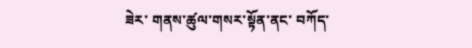ཟེར་ གནས་ཚུལ་གསར་སྟོན་ནང་ བཀོད་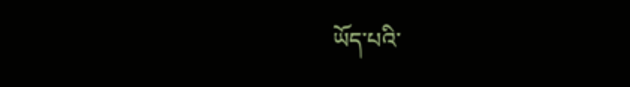ཡོད་པའི་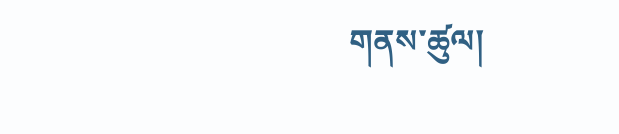གནས་ཚུལ།